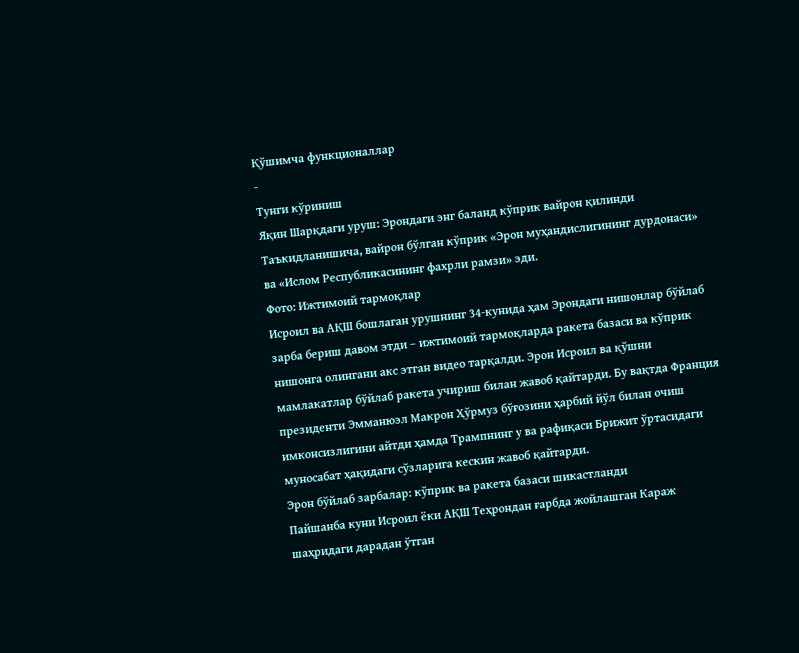Қўшимча функционаллар
-
Тунги кўриниш
Яқин Шарқдаги уруш: Эрондаги энг баланд кўприк вайрон қилинди
Таъкидланишича, вайрон бўлган кўприк «Эрон муҳандислигининг дурдонаси» ва «Ислом Республикасининг фахрли рамзи» эди.
Фото: Ижтимоий тармоқлар
Исроил ва АҚШ бошлаган урушнинг 34-кунида ҳам Эрондаги нишонлар бўйлаб зарба бериш давом этди – ижтимоий тармоқларда ракета базаси ва кўприк нишонга олингани акс этган видео тарқалди. Эрон Исроил ва қўшни мамлакатлар бўйлаб ракета учириш билан жавоб қайтарди. Бу вақтда Франция президенти Эмманюэл Макрон Ҳўрмуз бўғозини ҳарбий йўл билан очиш имконсизлигини айтди ҳамда Трампнинг у ва рафиқаси Брижит ўртасидаги муносабат ҳақидаги сўзларига кескин жавоб қайтарди.
Эрон бўйлаб зарбалар: кўприк ва ракета базаси шикастланди
Пайшанба куни Исроил ёки АҚШ Теҳрондан ғарбда жойлашган Караж шаҳридаги дарадан ўтган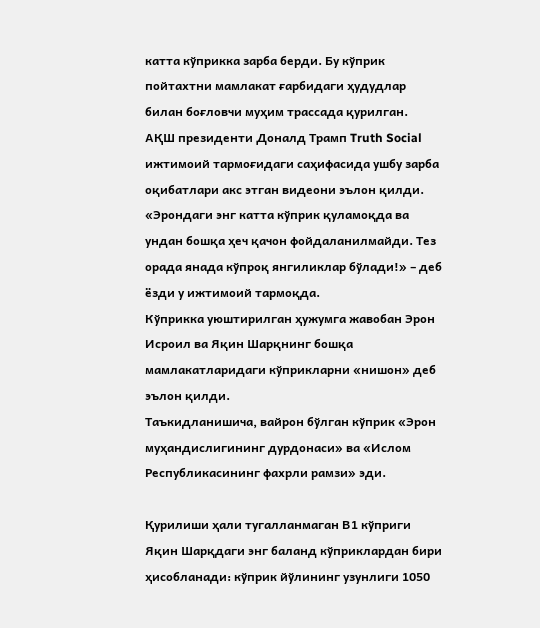катта кўприкка зарба берди. Бу кўприк пойтахтни мамлакат ғарбидаги ҳудудлар билан боғловчи муҳим трассада қурилган.
АҚШ президенти Доналд Трамп Truth Social ижтимоий тармоғидаги саҳифасида ушбу зарба оқибатлари акс этган видеони эълон қилди.
«Эрондаги энг катта кўприк қуламоқда ва ундан бошқа ҳеч қачон фойдаланилмайди. Тез орада янада кўпроқ янгиликлар бўлади!» – деб ёзди у ижтимоий тармоқда.
Кўприкка уюштирилган ҳужумга жавобан Эрон Исроил ва Яқин Шарқнинг бошқа мамлакатларидаги кўприкларни «нишон» деб эълон қилди.
Таъкидланишича, вайрон бўлган кўприк «Эрон муҳандислигининг дурдонаси» ва «Ислом Республикасининг фахрли рамзи» эди.

Қурилиши ҳали тугалланмаган В1 кўприги Яқин Шарқдаги энг баланд кўприклардан бири ҳисобланади: кўприк йўлининг узунлиги 1050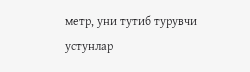метр, уни тутиб турувчи устунлар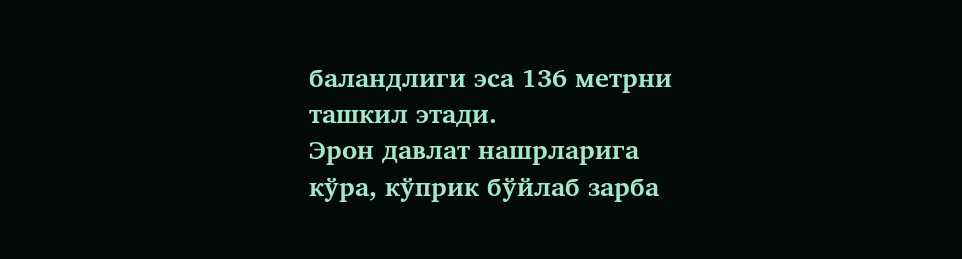баландлиги эса 136 метрни ташкил этади.
Эрон давлат нашрларига кўра, кўприк бўйлаб зарба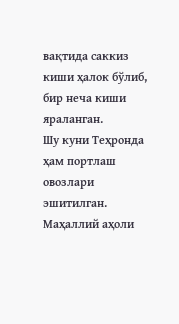вақтида саккиз киши ҳалок бўлиб, бир неча киши яраланган.
Шу куни Теҳронда ҳам портлаш овозлари эшитилган. Маҳаллий аҳоли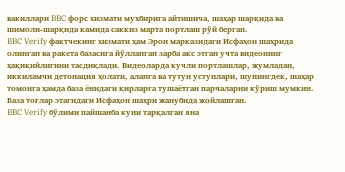вакиллари BBC форс хизмати мухбирига айтишича, шаҳар шарқида ва шимоли-шарқида камида саккиз марта портлаш рўй берган.
BBC Verify фактчекинг хизмати ҳам Эрон марказидаги Исфаҳон шаҳрида олинган ва ракета базасига йўлланган зарба акс этган учта видеонинг ҳақиқийлигини тасдиқлади. Видеоларда кучли портлашлар, жумладан, иккиламчи детонация ҳолати, аланга ва тутун устунлари, шунингдек, шаҳар томонга ҳамда база ёнидаги қирларга тушаётган парчаларни кўриш мумкин.
База тоғлар этагидаги Исфаҳон шаҳри жанубида жойлашган.
BBC Verify бўлими пайшанба куни тарқалган яна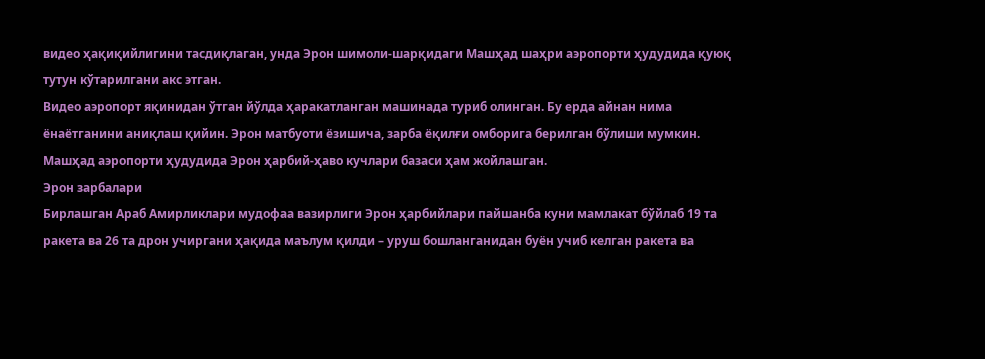видео ҳақиқийлигини тасдиқлаган, унда Эрон шимоли-шарқидаги Машҳад шаҳри аэропорти ҳудудида қуюқ тутун кўтарилгани акс этган.
Видео аэропорт яқинидан ўтган йўлда ҳаракатланган машинада туриб олинган. Бу ерда айнан нима ёнаётганини аниқлаш қийин. Эрон матбуоти ёзишича, зарба ёқилғи омборига берилган бўлиши мумкин. Машҳад аэропорти ҳудудида Эрон ҳарбий-ҳаво кучлари базаси ҳам жойлашган.
Эрон зарбалари
Бирлашган Араб Амирликлари мудофаа вазирлиги Эрон ҳарбийлари пайшанба куни мамлакат бўйлаб 19 та ракета ва 26 та дрон учиргани ҳақида маълум қилди – уруш бошланганидан буён учиб келган ракета ва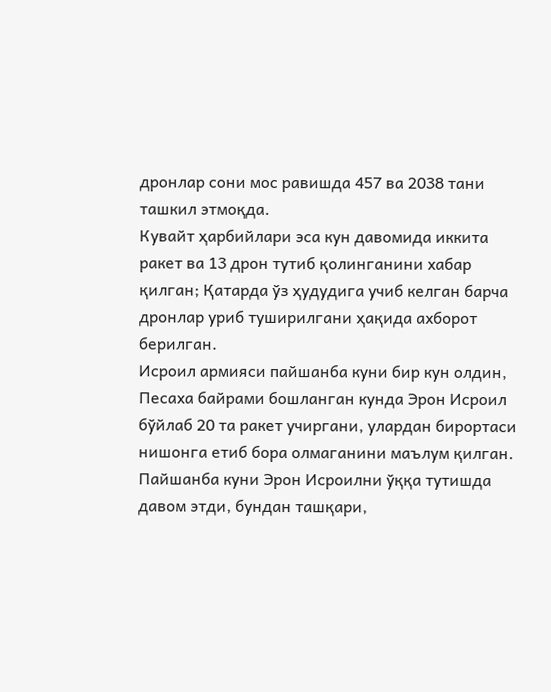дронлар сони мос равишда 457 ва 2038 тани ташкил этмоқда.
Кувайт ҳарбийлари эса кун давомида иккита ракет ва 13 дрон тутиб қолинганини хабар қилган; Қатарда ўз ҳудудига учиб келган барча дронлар уриб туширилгани ҳақида ахборот берилган.
Исроил армияси пайшанба куни бир кун олдин, Песаха байрами бошланган кунда Эрон Исроил бўйлаб 20 та ракет учиргани, улардан бирортаси нишонга етиб бора олмаганини маълум қилган.
Пайшанба куни Эрон Исроилни ўққа тутишда давом этди, бундан ташқари,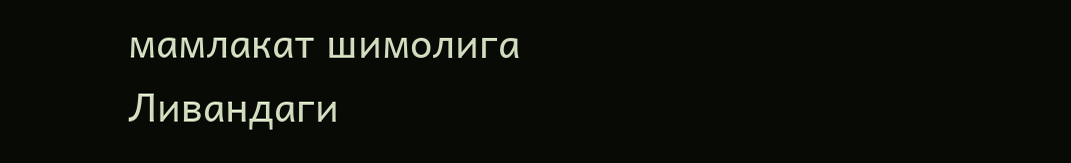мамлакат шимолига Ливандаги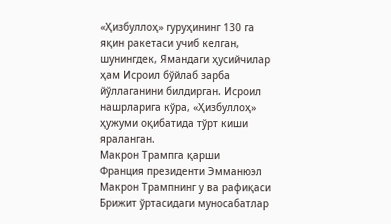«Ҳизбуллоҳ» гуруҳининг 130 га яқин ракетаси учиб келган, шунингдек, Ямандаги ҳусийчилар ҳам Исроил бўйлаб зарба йўллаганини билдирган. Исроил нашрларига кўра, «Ҳизбуллоҳ» ҳужуми оқибатида тўрт киши яраланган.
Макрон Трампга қарши
Франция президенти Эмманюэл Макрон Трампнинг у ва рафиқаси Брижит ўртасидаги муносабатлар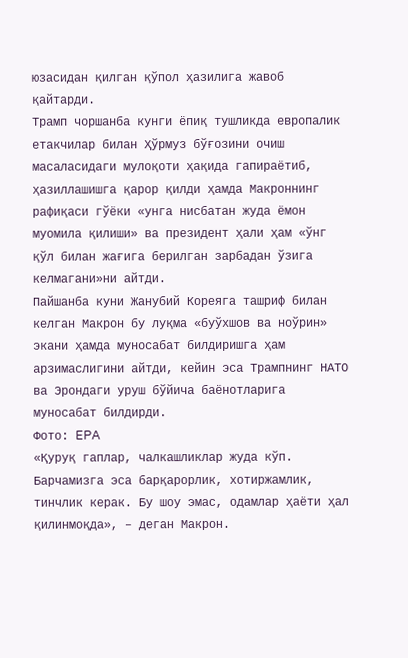юзасидан қилган қўпол ҳазилига жавоб қайтарди.
Трамп чоршанба кунги ёпиқ тушликда европалик етакчилар билан Ҳўрмуз бўғозини очиш масаласидаги мулоқоти ҳақида гапираётиб, ҳазиллашишга қарор қилди ҳамда Макроннинг рафиқаси гўёки «унга нисбатан жуда ёмон муомила қилиши» ва президент ҳали ҳам «ўнг қўл билан жағига берилган зарбадан ўзига келмагани»ни айтди.
Пайшанба куни Жанубий Кореяга ташриф билан келган Макрон бу луқма «буўхшов ва ноўрин» экани ҳамда муносабат билдиришга ҳам арзимаслигини айтди, кейин эса Трампнинг НАТО ва Эрондаги уруш бўйича баёнотларига муносабат билдирди.
Фото: EPA
«Қуруқ гаплар, чалкашликлар жуда кўп. Барчамизга эса барқарорлик, хотиржамлик, тинчлик керак. Бу шоу эмас, одамлар ҳаёти ҳал қилинмоқда», – деган Макрон.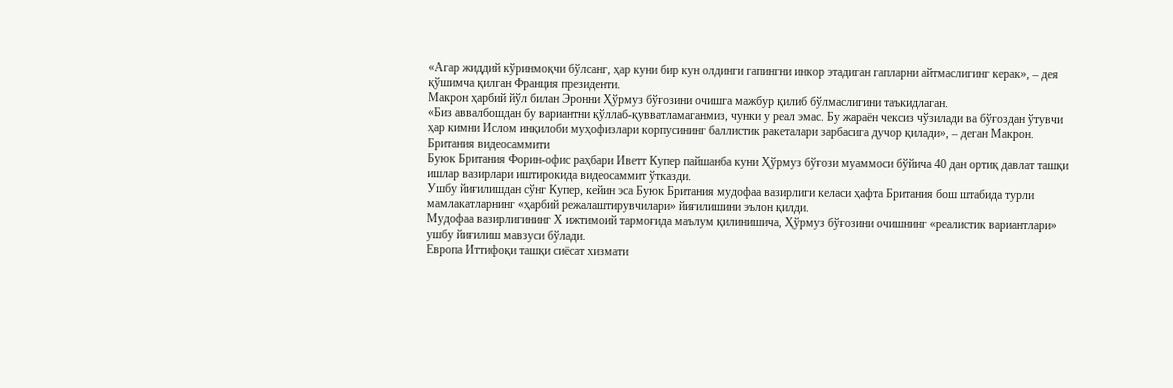«Агар жиддий кўринмоқчи бўлсанг, ҳар куни бир кун олдинги гапингни инкор этадиган гапларни айтмаслигинг керак», – дея қўшимча қилган Франция президенти.
Макрон ҳарбий йўл билан Эронни Ҳўрмуз бўғозини очишга мажбур қилиб бўлмаслигини таъкидлаган.
«Биз аввалбошдан бу вариантни қўллаб-қувватламаганмиз, чунки у реал эмас. Бу жараён чексиз чўзилади ва бўғоздан ўтувчи ҳар кимни Ислом инқилоби муҳофизлари корпусининг баллистик ракеталари зарбасига дучор қилади», – деган Макрон.
Британия видеосаммити
Буюк Британия Форин-офис раҳбари Иветт Купер пайшанба куни Ҳўрмуз бўғози муаммоси бўйича 40 дан ортиқ давлат ташқи ишлар вазирлари иштирокида видеосаммит ўтказди.
Ушбу йиғилишдан сўнг Купер, кейин эса Буюк Британия мудофаа вазирлиги келаси ҳафта Британия бош штабида турли мамлакатларнинг «ҳарбий режалаштирувчилари» йиғилишини эълон қилди.
Мудофаа вазирлигининг Х ижтимоий тармоғида маълум қилинишича, Ҳўрмуз бўғозини очишнинг «реалистик вариантлари» ушбу йиғилиш мавзуси бўлади.
Европа Иттифоқи ташқи сиёсат хизмати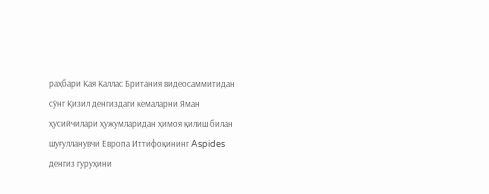раҳбари Кая Каллас Британия видеосаммитидан сўнг Қизил денгиздаги кемаларни Яман ҳусийчилари ҳужумларидан ҳимоя қилиш билан шуғулланувчи Европа Иттифоқининг Aspides денгиз гуруҳини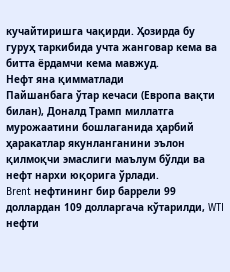кучайтиришга чақирди. Ҳозирда бу гуруҳ таркибида учта жанговар кема ва битта ёрдамчи кема мавжуд.
Нефт яна қимматлади
Пайшанбага ўтар кечаси (Европа вақти билан), Доналд Трамп миллатга мурожаатини бошлаганида ҳарбий ҳаракатлар якунланганини эълон қилмоқчи эмаслиги маълум бўлди ва нефт нархи юқорига ўрлади.
Brent нефтининг бир баррели 99 доллардан 109 долларгача кўтарилди, WTI нефти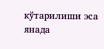кўтарилиши эса янада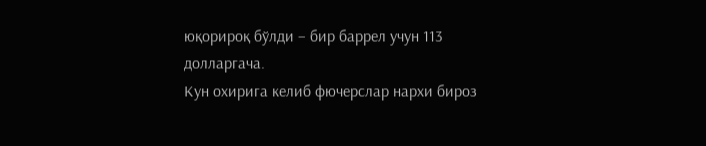юқорироқ бўлди – бир баррел учун 113 долларгача.
Кун охирига келиб фючерслар нархи бироз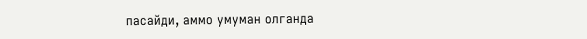пасайди, аммо умуман олганда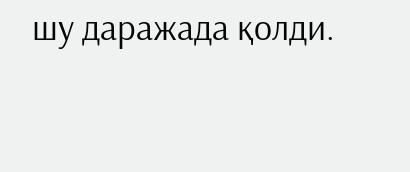шу даражада қолди.